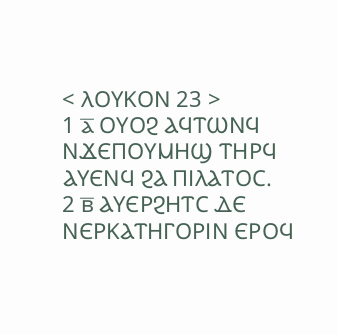< ⲖⲞⲨⲔⲞⲚ 23 >
1 ⲁ̅ ⲞⲨⲞϨ ⲀϤⲦⲰⲚϤ ⲚϪⲈⲠⲞⲨⲘⲎϢ ⲦⲎⲢϤ ⲀⲨⲈⲚϤ ϨⲀ ⲠⲒⲖⲀⲦⲞⲤ.
2 ⲃ̅ ⲀⲨⲈⲢϨⲎⲦⲤ ⲆⲈ ⲚⲈⲢⲔⲀⲦⲎⲄⲞⲢⲒⲚ ⲈⲢⲞϤ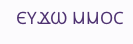ⲈⲨϪⲰ ⲘⲘⲞⲤ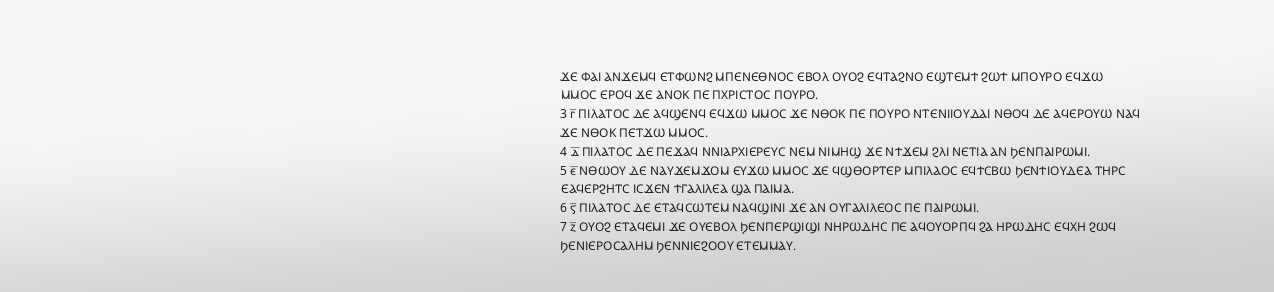ϪⲈ ⲪⲀⲒ ⲀⲚϪⲈⲘϤ ⲈⲦⲪⲰⲚϨ ⲘⲠⲈⲚⲈⲐⲚⲞⲤ ⲈⲂⲞⲖ ⲞⲨⲞϨ ⲈϤⲦⲀϨⲚⲞ ⲈϢⲦⲈⲘϮ ϨⲰϮ ⲘⲠⲞⲨⲢⲞ ⲈϤϪⲰ ⲘⲘⲞⲤ ⲈⲢⲞϤ ϪⲈ ⲀⲚⲞⲔ ⲠⲈ ⲠⲬⲢⲒⲤⲦⲞⲤ ⲠⲞⲨⲢⲞ.
3 ⲅ̅ ⲠⲒⲖⲀⲦⲞⲤ ⲆⲈ ⲀϤϢⲈⲚϤ ⲈϤϪⲰ ⲘⲘⲞⲤ ϪⲈ ⲚⲐⲞⲔ ⲠⲈ ⲠⲞⲨⲢⲞ ⲚⲦⲈⲚⲒⲒⲞⲨⲆⲀⲒ ⲚⲐⲞϤ ⲆⲈ ⲀϤⲈⲢⲞⲨⲰ ⲚⲀϤ ϪⲈ ⲚⲐⲞⲔ ⲠⲈⲦϪⲰ ⲘⲘⲞⲤ.
4 ⲇ̅ ⲠⲒⲖⲀⲦⲞⲤ ⲆⲈ ⲠⲈϪⲀϤ ⲚⲚⲒⲀⲢⲬⲒⲈⲢⲈⲨⲤ ⲚⲈⲘ ⲚⲒⲘⲎϢ ϪⲈ ⲚϮϪⲈⲘ ϨⲖⲒ ⲚⲈⲦⲒⲀ ⲀⲚ ϦⲈⲚⲠⲀⲒⲢⲰⲘⲒ.
5 ⲉ̅ ⲚⲐⲰⲞⲨ ⲆⲈ ⲚⲀⲨϪⲈⲘϪⲞⲘ ⲈⲨϪⲰ ⲘⲘⲞⲤ ϪⲈ ϤϢⲐⲞⲢⲦⲈⲢ ⲘⲠⲒⲖⲀⲞⲤ ⲈϤϮⲤⲂⲰ ϦⲈⲚϮⲒⲞⲨⲆⲈⲀ ⲦⲎⲢⲤ ⲈⲀϤⲈⲢϨⲎⲦⲤ ⲒⲤϪⲈⲚ ϮⲄⲀⲖⲒⲖⲈⲀ ϢⲀ ⲠⲀⲒⲘⲀ.
6 ⲋ̅ ⲠⲒⲖⲀⲦⲞⲤ ⲆⲈ ⲈⲦⲀϤⲤⲰⲦⲈⲘ ⲚⲀϤϢⲒⲚⲒ ϪⲈ ⲀⲚ ⲞⲨⲄⲀⲖⲒⲖⲈⲞⲤ ⲠⲈ ⲠⲀⲒⲢⲰⲘⲒ.
7 ⲍ̅ ⲞⲨⲞϨ ⲈⲦⲀϤⲈⲘⲒ ϪⲈ ⲞⲨⲈⲂⲞⲖ ϦⲈⲚⲠⲈⲢϢⲒϢⲒ ⲚⲎⲢⲰⲆⲎⲤ ⲠⲈ ⲀϤⲞⲨⲞⲢⲠϤ ϨⲀ ⲎⲢⲰⲆⲎⲤ ⲈϤⲬⲎ ϨⲰϤ ϦⲈⲚⲒⲈⲢⲞⲤⲀⲖⲎⲘ ϦⲈⲚⲚⲒⲈϨⲞⲞⲨ ⲈⲦⲈⲘⲘⲀⲨ.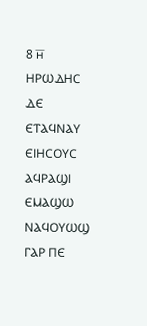8 ⲏ̅ ⲎⲢⲰⲆⲎⲤ ⲆⲈ ⲈⲦⲀϤⲚⲀⲨ ⲈⲒⲎⲤⲞⲨⲤ ⲀϤⲢⲀϢⲒ ⲈⲘⲀϢⲰ ⲚⲀϤⲞⲨⲰϢ ⲄⲀⲢ ⲠⲈ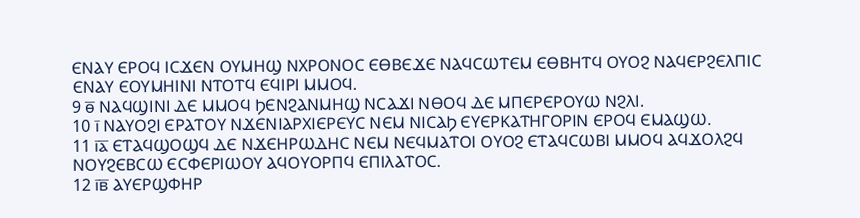ⲈⲚⲀⲨ ⲈⲢⲞϤ ⲒⲤϪⲈⲚ ⲞⲨⲘⲎϢ ⲚⲬⲢⲞⲚⲞⲤ ⲈⲐⲂⲈϪⲈ ⲚⲀϤⲤⲰⲦⲈⲘ ⲈⲐⲂⲎⲦϤ ⲞⲨⲞϨ ⲚⲀϤⲈⲢϨⲈⲖⲠⲒⲤ ⲈⲚⲀⲨ ⲈⲞⲨⲘⲎⲒⲚⲒ ⲚⲦⲞⲦϤ ⲈϤⲒⲢⲒ ⲘⲘⲞϤ.
9 ⲑ̅ ⲚⲀϤϢⲒⲚⲒ ⲆⲈ ⲘⲘⲞϤ ϦⲈⲚϨⲀⲚⲘⲎϢ ⲚⲤⲀϪⲒ ⲚⲐⲞϤ ⲆⲈ ⲘⲠⲈⲢⲈⲢⲞⲨⲰ ⲚϨⲖⲒ.
10 ⲓ̅ ⲚⲀⲨⲞϨⲒ ⲈⲢⲀⲦⲞⲨ ⲚϪⲈⲚⲒⲀⲢⲬⲒⲈⲢⲈⲨⲤ ⲚⲈⲘ ⲚⲒⲤⲀϦ ⲈⲨⲈⲢⲔⲀⲦⲎⲄⲞⲢⲒⲚ ⲈⲢⲞϤ ⲈⲘⲀϢⲰ.
11 ⲓ̅ⲁ̅ ⲈⲦⲀϤϢⲞϢϤ ⲆⲈ ⲚϪⲈⲎⲢⲰⲆⲎⲤ ⲚⲈⲘ ⲚⲈϤⲘⲀⲦⲞⲒ ⲞⲨⲞϨ ⲈⲦⲀϤⲤⲰⲂⲒ ⲘⲘⲞϤ ⲀϤϪⲞⲖϨϤ ⲚⲞⲨϨⲈⲂⲤⲰ ⲈⲤⲪⲈⲢⲒⲰⲞⲨ ⲀϤⲞⲨⲞⲢⲠϤ ⲈⲠⲒⲖⲀⲦⲞⲤ.
12 ⲓ̅ⲃ̅ ⲀⲨⲈⲢϢⲪⲎⲢ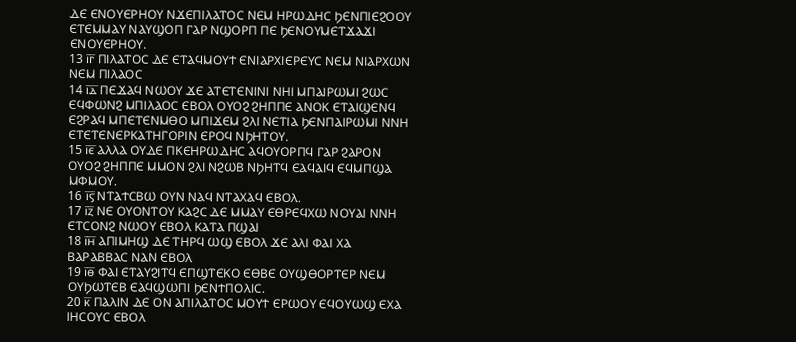ⲆⲈ ⲈⲚⲞⲨⲈⲢⲎⲞⲨ ⲚϪⲈⲠⲒⲖⲀⲦⲞⲤ ⲚⲈⲘ ⲎⲢⲰⲆⲎⲤ ϦⲈⲚⲠⲒⲈϨⲞⲞⲨ ⲈⲦⲈⲘⲘⲀⲨ ⲚⲀⲨϢⲞⲠ ⲄⲀⲢ ⲚϢⲞⲢⲠ ⲠⲈ ϦⲈⲚⲞⲨⲘⲈⲦϪⲀϪⲒ ⲈⲚⲞⲨⲈⲢⲎⲞⲨ.
13 ⲓ̅ⲅ̅ ⲠⲒⲖⲀⲦⲞⲤ ⲆⲈ ⲈⲦⲀϤⲘⲞⲨϮ ⲈⲚⲒⲀⲢⲬⲒⲈⲢⲈⲨⲤ ⲚⲈⲘ ⲚⲒⲀⲢⲬⲰⲚ ⲚⲈⲘ ⲠⲒⲖⲀⲞⲤ
14 ⲓ̅ⲇ̅ ⲠⲈϪⲀϤ ⲚⲰⲞⲨ ϪⲈ ⲀⲦⲈⲦⲈⲚⲒⲚⲒ ⲚⲎⲒ ⲘⲠⲀⲒⲢⲰⲘⲒ ϨⲰⲤ ⲈϤⲪⲰⲚϨ ⲘⲠⲒⲖⲀⲞⲤ ⲈⲂⲞⲖ ⲞⲨⲞϨ ϨⲎⲠⲠⲈ ⲀⲚⲞⲔ ⲈⲦⲀⲒϢⲈⲚϤ ⲈϨⲢⲀϤ ⲘⲠⲈⲦⲈⲚⲘⲐⲞ ⲘⲠⲒϪⲈⲘ ϨⲖⲒ ⲚⲈⲦⲒⲀ ϦⲈⲚⲠⲀⲒⲢⲰⲘⲒ ⲚⲚⲎ ⲈⲦⲈⲦⲈⲚⲈⲢⲔⲀⲦⲎⲄⲞⲢⲒⲚ ⲈⲢⲞϤ ⲚϦⲎⲦⲞⲨ.
15 ⲓ̅ⲉ̅ ⲀⲖⲖⲀ ⲞⲨⲆⲈ ⲠⲔⲈⲎⲢⲰⲆⲎⲤ ⲀϤⲞⲨⲞⲢⲠϤ ⲄⲀⲢ ϨⲀⲢⲞⲚ ⲞⲨⲞϨ ϨⲎⲠⲠⲈ ⲘⲘⲞⲚ ϨⲖⲒ ⲚϨⲰⲂ ⲚϦⲎⲦϤ ⲈⲀϤⲀⲒϤ ⲈϤⲘⲠϢⲀ ⲘⲪⲘⲞⲨ.
16 ⲓ̅ⲋ̅ ⲚⲦⲀϮⲤⲂⲰ ⲞⲨⲚ ⲚⲀϤ ⲚⲦⲀⲬⲀϤ ⲈⲂⲞⲖ.
17 ⲓ̅ⲍ̅ ⲚⲈ ⲞⲨⲞⲚⲦⲞⲨ ⲔⲀϨⲤ ⲆⲈ ⲘⲘⲀⲨ ⲈⲐⲢⲈϤⲬⲰ ⲚⲞⲨⲀⲒ ⲚⲚⲎ ⲈⲦⲤⲞⲚϨ ⲚⲰⲞⲨ ⲈⲂⲞⲖ ⲔⲀⲦⲀ ⲠϢⲀⲒ
18 ⲓ̅ⲏ̅ ⲀⲠⲒⲘⲎϢ ⲆⲈ ⲦⲎⲢϤ ⲰϢ ⲈⲂⲞⲖ ϪⲈ ⲀⲖⲒ ⲪⲀⲒ ⲬⲀ ⲂⲀⲢⲀⲂⲂⲀⲤ ⲚⲀⲚ ⲈⲂⲞⲖ
19 ⲓ̅ⲑ̅ ⲪⲀⲒ ⲈⲦⲀⲨϨⲒⲦϤ ⲈⲠϢⲦⲈⲔⲞ ⲈⲐⲂⲈ ⲞⲨϢⲐⲞⲢⲦⲈⲢ ⲚⲈⲘ ⲞⲨϦⲰⲦⲈⲂ ⲈⲀϤϢⲰⲠⲒ ϦⲈⲚϮⲠⲞⲖⲒⲤ.
20 ⲕ̅ ⲠⲀⲖⲒⲚ ⲆⲈ ⲞⲚ ⲀⲠⲒⲖⲀⲦⲞⲤ ⲘⲞⲨϮ ⲈⲢⲰⲞⲨ ⲈϤⲞⲨⲰϢ ⲈⲬⲀ ⲒⲎⲤⲞⲨⲤ ⲈⲂⲞⲖ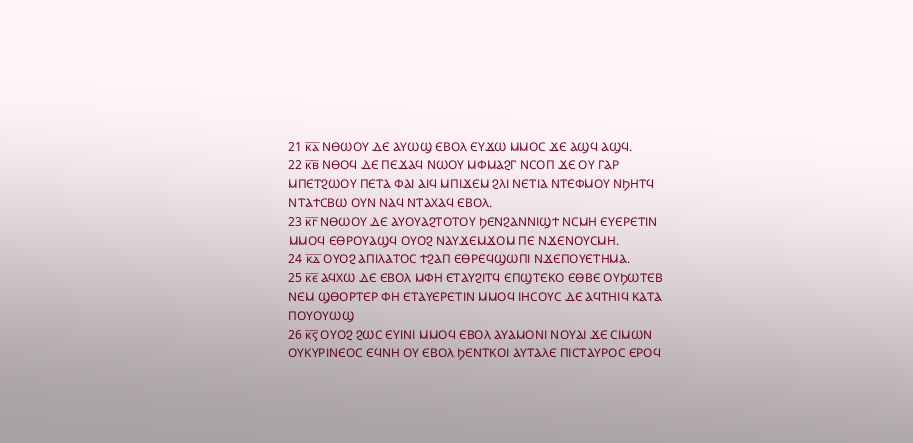21 ⲕ̅ⲁ̅ ⲚⲐⲰⲞⲨ ⲆⲈ ⲀⲨⲰϢ ⲈⲂⲞⲖ ⲈⲨϪⲰ ⲘⲘⲞⲤ ϪⲈ ⲀϢϤ ⲀϢϤ.
22 ⲕ̅ⲃ̅ ⲚⲐⲞϤ ⲆⲈ ⲠⲈϪⲀϤ ⲚⲰⲞⲨ ⲘⲪⲘⲀϨⲄ ⲚⲤⲞⲠ ϪⲈ ⲞⲨ ⲄⲀⲢ ⲘⲠⲈⲦϨⲰⲞⲨ ⲠⲈⲦⲀ ⲪⲀⲒ ⲀⲒϤ ⲘⲠⲒϪⲈⲘ ϨⲖⲒ ⲚⲈⲦⲒⲀ ⲚⲦⲈⲪⲘⲞⲨ ⲚϦⲎⲦϤ ⲚⲦⲀϮⲤⲂⲰ ⲞⲨⲚ ⲚⲀϤ ⲚⲦⲀⲬⲀϤ ⲈⲂⲞⲖ.
23 ⲕ̅ⲅ̅ ⲚⲐⲰⲞⲨ ⲆⲈ ⲀⲨⲞⲨⲀϨⲦⲞⲦⲞⲨ ϦⲈⲚϨⲀⲚⲚⲒϢϮ ⲚⲤⲘⲎ ⲈⲨⲈⲢⲈⲦⲒⲚ ⲘⲘⲞϤ ⲈⲐⲢⲞⲨⲀϢϤ ⲞⲨⲞϨ ⲚⲀⲨϪⲈⲘϪⲞⲘ ⲠⲈ ⲚϪⲈⲚⲞⲨⲤⲘⲎ.
24 ⲕ̅ⲇ̅ ⲞⲨⲞϨ ⲀⲠⲒⲖⲀⲦⲞⲤ ϮϨⲀⲠ ⲈⲐⲢⲈϤϢⲰⲠⲒ ⲚϪⲈⲠⲞⲨⲈⲦⲎⲘⲀ.
25 ⲕ̅ⲉ̅ ⲀϤⲬⲰ ⲆⲈ ⲈⲂⲞⲖ ⲘⲪⲎ ⲈⲦⲀⲨϨⲒⲦϤ ⲈⲠϢⲦⲈⲔⲞ ⲈⲐⲂⲈ ⲞⲨϦⲰⲦⲈⲂ ⲚⲈⲘ ϢⲐⲞⲢⲦⲈⲢ ⲪⲎ ⲈⲦⲀⲨⲈⲢⲈⲦⲒⲚ ⲘⲘⲞϤ ⲒⲎⲤⲞⲨⲤ ⲆⲈ ⲀϤⲦⲎⲒϤ ⲔⲀⲦⲀ ⲠⲞⲨⲞⲨⲰϢ
26 ⲕ̅ⲋ̅ ⲞⲨⲞϨ ϨⲰⲤ ⲈⲨⲒⲚⲒ ⲘⲘⲞϤ ⲈⲂⲞⲖ ⲀⲨⲀⲘⲞⲚⲒ ⲚⲞⲨⲀⲒ ϪⲈ ⲤⲒⲘⲰⲚ ⲞⲨⲔⲨⲢⲒⲚⲈⲞⲤ ⲈϤⲚⲎ ⲞⲨ ⲈⲂⲞⲖ ϦⲈⲚⲦⲔⲞⲒ ⲀⲨⲦⲀⲖⲈ ⲠⲒⲤⲦⲀⲨⲢⲞⲤ ⲈⲢⲞϤ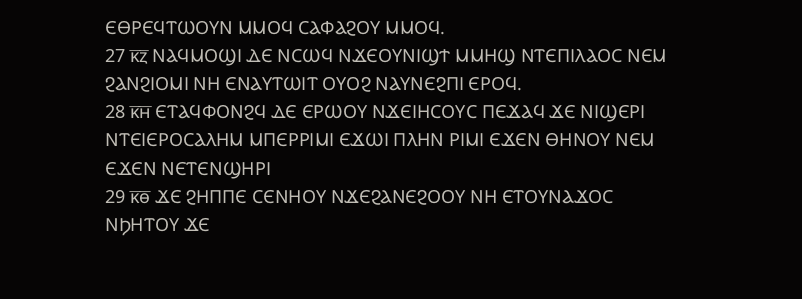ⲈⲐⲢⲈϤⲦⲰⲞⲨⲚ ⲘⲘⲞϤ ⲤⲀⲪⲀϨⲞⲨ ⲘⲘⲞϤ.
27 ⲕ̅ⲍ̅ ⲚⲀϤⲘⲞϢⲒ ⲆⲈ ⲚⲤⲰϤ ⲚϪⲈⲞⲨⲚⲒϢϮ ⲘⲘⲎϢ ⲚⲦⲈⲠⲒⲖⲀⲞⲤ ⲚⲈⲘ ϨⲀⲚϨⲒⲞⲘⲒ ⲚⲎ ⲈⲚⲀⲨⲦⲰⲒⲦ ⲞⲨⲞϨ ⲚⲀⲨⲚⲈϨⲠⲒ ⲈⲢⲞϤ.
28 ⲕ̅ⲏ̅ ⲈⲦⲀϤⲪⲞⲚϨϤ ⲆⲈ ⲈⲢⲰⲞⲨ ⲚϪⲈⲒⲎⲤⲞⲨⲤ ⲠⲈϪⲀϤ ϪⲈ ⲚⲒϢⲈⲢⲒ ⲚⲦⲈⲒⲈⲢⲞⲤⲀⲖⲎⲘ ⲘⲠⲈⲢⲢⲒⲘⲒ ⲈϪⲰⲒ ⲠⲖⲎⲚ ⲢⲒⲘⲒ ⲈϪⲈⲚ ⲐⲎⲚⲞⲨ ⲚⲈⲘ ⲈϪⲈⲚ ⲚⲈⲦⲈⲚϢⲎⲢⲒ
29 ⲕ̅ⲑ̅ ϪⲈ ϨⲎⲠⲠⲈ ⲤⲈⲚⲎⲞⲨ ⲚϪⲈϨⲀⲚⲈϨⲞⲞⲨ ⲚⲎ ⲈⲦⲞⲨⲚⲀϪⲞⲤ ⲚϦⲎⲦⲞⲨ ϪⲈ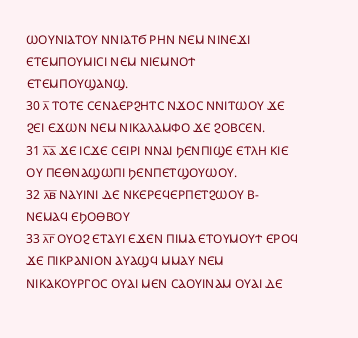ⲰⲞⲨⲚⲒⲀⲦⲞⲨ ⲚⲚⲒⲀⲦϬ ⲢⲎⲚ ⲚⲈⲘ ⲚⲒⲚⲈϪⲒ ⲈⲦⲈⲘⲠⲞⲨⲘⲒⲤⲒ ⲚⲈⲘ ⲚⲒⲈⲘⲚⲞϮ ⲈⲦⲈⲘⲠⲞⲨϢⲀⲚϢ.
30 ⲗ̅ ⲦⲞⲦⲈ ⲤⲈⲚⲀⲈⲢϨⲎⲦⲤ ⲚϪⲞⲤ ⲚⲚⲒⲦⲰⲞⲨ ϪⲈ ϨⲈⲒ ⲈϪⲰⲚ ⲚⲈⲘ ⲚⲒⲔⲀⲖⲀⲘⲪⲞ ϪⲈ ϨⲞⲂⲤⲈⲚ.
31 ⲗ̅ⲁ̅ ϪⲈ ⲒⲤϪⲈ ⲤⲈⲒⲢⲒ ⲚⲚⲀⲒ ϦⲈⲚⲠⲒϢⲈ ⲈⲦⲖⲎ ⲔⲒⲈ ⲞⲨ ⲠⲈⲐⲚⲀϢⲰⲠⲒ ϦⲈⲚⲠⲈⲦϢⲞⲨⲰⲞⲨ.
32 ⲗ̅ⲃ̅ ⲚⲀⲨⲒⲚⲒ ⲆⲈ ⲚⲔⲈⲢⲈϤⲈⲢⲠⲈⲦϨⲰⲞⲨ Ⲃ- ⲚⲈⲘⲀϤ ⲈϦⲞⲐⲂⲞⲨ
33 ⲗ̅ⲅ̅ ⲞⲨⲞϨ ⲈⲦⲀⲨⲒ ⲈϪⲈⲚ ⲠⲒⲘⲀ ⲈⲦⲞⲨⲘⲞⲨϮ ⲈⲢⲞϤ ϪⲈ ⲠⲒⲔⲢⲀⲚⲒⲞⲚ ⲀⲨⲀϢϤ ⲘⲘⲀⲨ ⲚⲈⲘ ⲚⲒⲔⲀⲔⲞⲨⲢⲄⲞⲤ ⲞⲨⲀⲒ ⲘⲈⲚ ⲤⲀⲞⲨⲒⲚⲀⲘ ⲞⲨⲀⲒ ⲆⲈ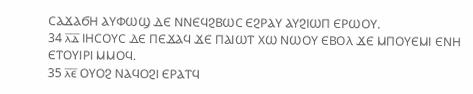ⲤⲀϪⲀϬⲎ ⲀⲨⲪⲰϢ ⲆⲈ ⲚⲚⲈϤϨⲂⲰⲤ ⲈϨⲢⲀⲨ ⲀⲨϨⲒⲰⲠ ⲈⲢⲰⲞⲨ.
34 ⲗ̅ⲇ̅ ⲒⲎⲤⲞⲨⲤ ⲆⲈ ⲠⲈϪⲀϤ ϪⲈ ⲠⲀⲒⲰⲦ ⲬⲰ ⲚⲰⲞⲨ ⲈⲂⲞⲖ ϪⲈ ⲘⲠⲞⲨⲈⲘⲒ ⲈⲚⲎ ⲈⲦⲞⲨⲒⲢⲒ ⲘⲘⲞϤ.
35 ⲗ̅ⲉ̅ ⲞⲨⲞϨ ⲚⲀϤⲞϨⲒ ⲈⲢⲀⲦϤ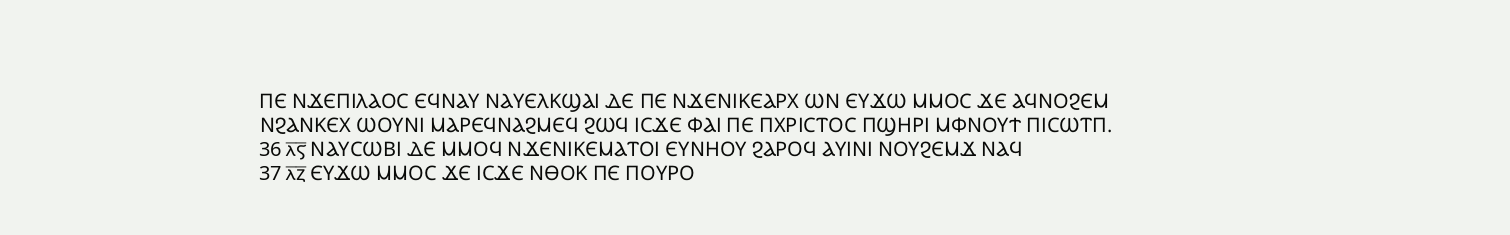ⲠⲈ ⲚϪⲈⲠⲒⲖⲀⲞⲤ ⲈϤⲚⲀⲨ ⲚⲀⲨⲈⲖⲔϢⲀⲒ ⲆⲈ ⲠⲈ ⲚϪⲈⲚⲒⲔⲈⲀⲢⲬ ⲰⲚ ⲈⲨϪⲰ ⲘⲘⲞⲤ ϪⲈ ⲀϤⲚⲞϨⲈⲘ ⲚϨⲀⲚⲔⲈⲬ ⲰⲞⲨⲚⲒ ⲘⲀⲢⲈϤⲚⲀϨⲘⲈϤ ϨⲰϤ ⲒⲤϪⲈ ⲪⲀⲒ ⲠⲈ ⲠⲬⲢⲒⲤⲦⲞⲤ ⲠϢⲎⲢⲒ ⲘⲪⲚⲞⲨϮ ⲠⲒⲤⲰⲦⲠ.
36 ⲗ̅ⲋ̅ ⲚⲀⲨⲤⲰⲂⲒ ⲆⲈ ⲘⲘⲞϤ ⲚϪⲈⲚⲒⲔⲈⲘⲀⲦⲞⲒ ⲈⲨⲚⲎⲞⲨ ϨⲀⲢⲞϤ ⲀⲨⲒⲚⲒ ⲚⲞⲨϨⲈⲘϪ ⲚⲀϤ
37 ⲗ̅ⲍ̅ ⲈⲨϪⲰ ⲘⲘⲞⲤ ϪⲈ ⲒⲤϪⲈ ⲚⲐⲞⲔ ⲠⲈ ⲠⲞⲨⲢⲞ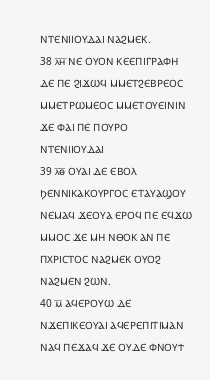ⲚⲦⲈⲚⲒⲒⲞⲨⲆⲀⲒ ⲚⲀϨⲘⲈⲔ.
38 ⲗ̅ⲏ̅ ⲚⲈ ⲞⲨⲞⲚ ⲔⲈⲈⲠⲒⲄⲢⲀⲪⲎ ⲆⲈ ⲠⲈ ϨⲒϪⲰϤ ⲘⲘⲈⲦϨⲈⲂⲢⲈⲞⲤ ⲘⲘⲈⲦⲢⲰⲘⲈⲞⲤ ⲘⲘⲈⲦⲞⲨⲈⲒⲚⲒⲚ ϪⲈ ⲪⲀⲒ ⲠⲈ ⲠⲞⲨⲢⲞ ⲚⲦⲈⲚⲒⲒⲞⲨⲆⲀⲒ
39 ⲗ̅ⲑ̅ ⲞⲨⲀⲒ ⲆⲈ ⲈⲂⲞⲖ ϦⲈⲚⲚⲒⲔⲀⲔⲞⲨⲢⲄⲞⲤ ⲈⲦⲀⲨⲀϢⲞⲨ ⲚⲈⲘⲀϤ ϪⲈⲞⲨⲀ ⲈⲢⲞϤ ⲠⲈ ⲈϤϪⲰ ⲘⲘⲞⲤ ϪⲈ ⲘⲎ ⲚⲐⲞⲔ ⲀⲚ ⲠⲈ ⲠⲬⲢⲒⲤⲦⲞⲤ ⲚⲀϨⲘⲈⲔ ⲞⲨⲞϨ ⲚⲀϨⲘⲈⲚ ϨⲰⲚ.
40 ⲙ̅ ⲀϤⲈⲢⲞⲨⲰ ⲆⲈ ⲚϪⲈⲠⲒⲔⲈⲞⲨⲀⲒ ⲀϤⲈⲢⲈⲠⲒⲦⲒⲘⲀⲚ ⲚⲀϤ ⲠⲈϪⲀϤ ϪⲈ ⲞⲨⲆⲈ ⲪⲚⲞⲨϮ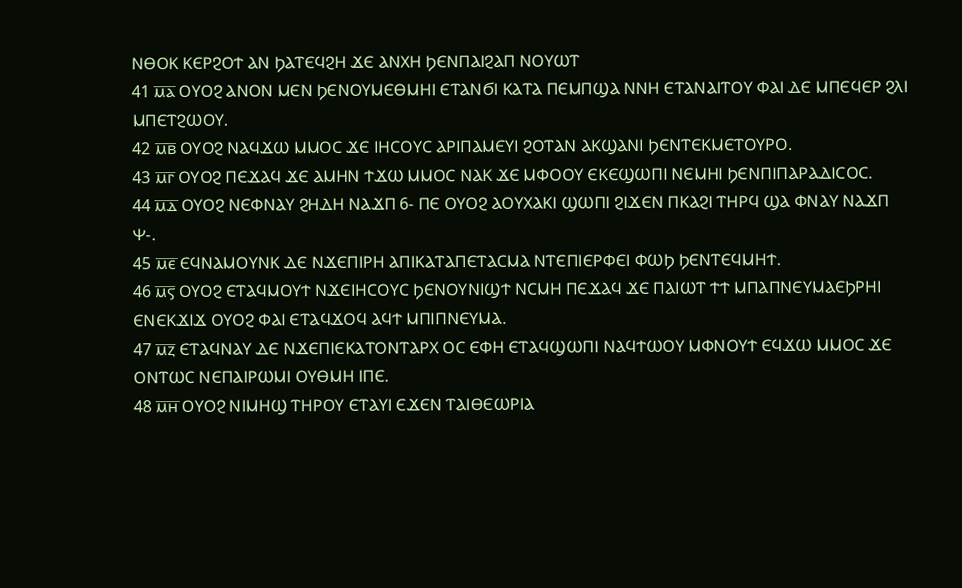ⲚⲐⲞⲔ ⲔⲈⲢϨⲞϮ ⲀⲚ ϦⲀⲦⲈϤϨⲎ ϪⲈ ⲀⲚⲬⲎ ϦⲈⲚⲠⲀⲒϨⲀⲠ ⲚⲞⲨⲰⲦ
41 ⲙ̅ⲁ̅ ⲞⲨⲞϨ ⲀⲚⲞⲚ ⲘⲈⲚ ϦⲈⲚⲞⲨⲘⲈⲐⲘⲎⲒ ⲈⲦⲀⲚϬⲒ ⲔⲀⲦⲀ ⲠⲈⲘⲠϢⲀ ⲚⲚⲎ ⲈⲦⲀⲚⲀⲒⲦⲞⲨ ⲪⲀⲒ ⲆⲈ ⲘⲠⲈϤⲈⲢ ϨⲖⲒ ⲘⲠⲈⲦϨⲰⲞⲨ.
42 ⲙ̅ⲃ̅ ⲞⲨⲞϨ ⲚⲀϤϪⲰ ⲘⲘⲞⲤ ϪⲈ ⲒⲎⲤⲞⲨⲤ ⲀⲢⲒⲠⲀⲘⲈⲨⲒ ϨⲞⲦⲀⲚ ⲀⲔϢⲀⲚⲒ ϦⲈⲚⲦⲈⲔⲘⲈⲦⲞⲨⲢⲞ.
43 ⲙ̅ⲅ̅ ⲞⲨⲞϨ ⲠⲈϪⲀϤ ϪⲈ ⲀⲘⲎⲚ ϮϪⲰ ⲘⲘⲞⲤ ⲚⲀⲔ ϪⲈ ⲘⲪⲞⲞⲨ ⲈⲔⲈϢⲰⲠⲒ ⲚⲈⲘⲎⲒ ϦⲈⲚⲠⲒⲠⲀⲢⲀⲆⲒⲤⲞⲤ.
44 ⲙ̅ⲇ̅ ⲞⲨⲞϨ ⲚⲈⲪⲚⲀⲨ ϨⲎⲆⲎ ⲚⲀϪⲠ 6- ⲠⲈ ⲞⲨⲞϨ ⲀⲞⲨⲬⲀⲔⲒ ϢⲰⲠⲒ ϨⲒϪⲈⲚ ⲠⲔⲀϨⲒ ⲦⲎⲢϤ ϢⲀ ⲪⲚⲀⲨ ⲚⲀϪⲠ Ⲯ-.
45 ⲙ̅ⲉ̅ ⲈϤⲚⲀⲘⲞⲨⲚⲔ ⲆⲈ ⲚϪⲈⲠⲒⲢⲎ ⲀⲠⲒⲔⲀⲦⲀⲠⲈⲦⲀⲤⲘⲀ ⲚⲦⲈⲠⲒⲈⲢⲪⲈⲒ ⲪⲰϦ ϦⲈⲚⲦⲈϤⲘⲎϮ.
46 ⲙ̅ⲋ̅ ⲞⲨⲞϨ ⲈⲦⲀϤⲘⲞⲨϮ ⲚϪⲈⲒⲎⲤⲞⲨⲤ ϦⲈⲚⲞⲨⲚⲒϢϮ ⲚⲤⲘⲎ ⲠⲈϪⲀϤ ϪⲈ ⲠⲀⲒⲰⲦ ϮϮ ⲘⲠⲀⲠⲚⲈⲨⲘⲀⲈϦⲢⲎⲒ ⲈⲚⲈⲔϪⲒϪ ⲞⲨⲞϨ ⲪⲀⲒ ⲈⲦⲀϤϪⲞϤ ⲀϤϮ ⲘⲠⲒⲠⲚⲈⲨⲘⲀ.
47 ⲙ̅ⲍ̅ ⲈⲦⲀϤⲚⲀⲨ ⲆⲈ ⲚϪⲈⲠⲒⲈⲔⲀⲦⲞⲚⲦⲀⲢⲬ ⲞⲤ ⲈⲪⲎ ⲈⲦⲀϤϢⲰⲠⲒ ⲚⲀϤϮⲰⲞⲨ ⲘⲪⲚⲞⲨϮ ⲈϤϪⲰ ⲘⲘⲞⲤ ϪⲈ ⲞⲚⲦⲰⲤ ⲚⲈⲠⲀⲒⲢⲰⲘⲒ ⲞⲨⲐⲘⲎ ⲒⲠⲈ.
48 ⲙ̅ⲏ̅ ⲞⲨⲞϨ ⲚⲒⲘⲎϢ ⲦⲎⲢⲞⲨ ⲈⲦⲀⲨⲒ ⲈϪⲈⲚ ⲦⲀⲒⲐⲈⲰⲢⲒⲀ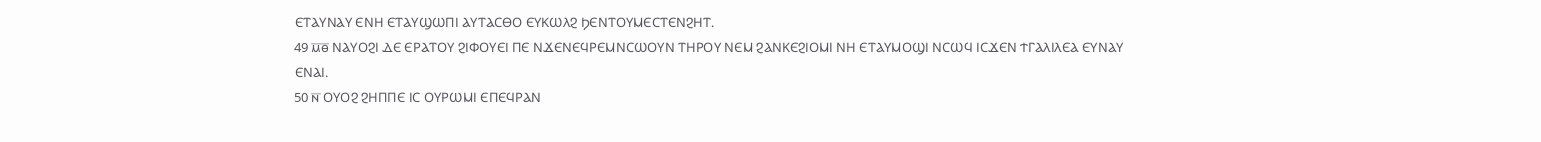ⲈⲦⲀⲨⲚⲀⲨ ⲈⲚⲎ ⲈⲦⲀⲨϢⲰⲠⲒ ⲀⲨⲦⲀⲤⲐⲞ ⲈⲨⲔⲰⲖϨ ϦⲈⲚⲦⲞⲨⲘⲈⲤⲦⲈⲚϨⲎⲦ.
49 ⲙ̅ⲑ̅ ⲚⲀⲨⲞϨⲒ ⲆⲈ ⲈⲢⲀⲦⲞⲨ ϨⲒⲪⲞⲨⲈⲒ ⲠⲈ ⲚϪⲈⲚⲈϤⲢⲈⲘⲚⲤⲰⲞⲨⲚ ⲦⲎⲢⲞⲨ ⲚⲈⲘ ϨⲀⲚⲔⲈϨⲒⲞⲘⲒ ⲚⲎ ⲈⲦⲀⲨⲘⲞϢⲒ ⲚⲤⲰϤ ⲒⲤϪⲈⲚ ϮⲄⲀⲖⲒⲖⲈⲀ ⲈⲨⲚⲀⲨ ⲈⲚⲀⲒ.
50 ⲛ̅ ⲞⲨⲞϨ ϨⲎⲠⲠⲈ ⲒⲤ ⲞⲨⲢⲰⲘⲒ ⲈⲠⲈϤⲢⲀⲚ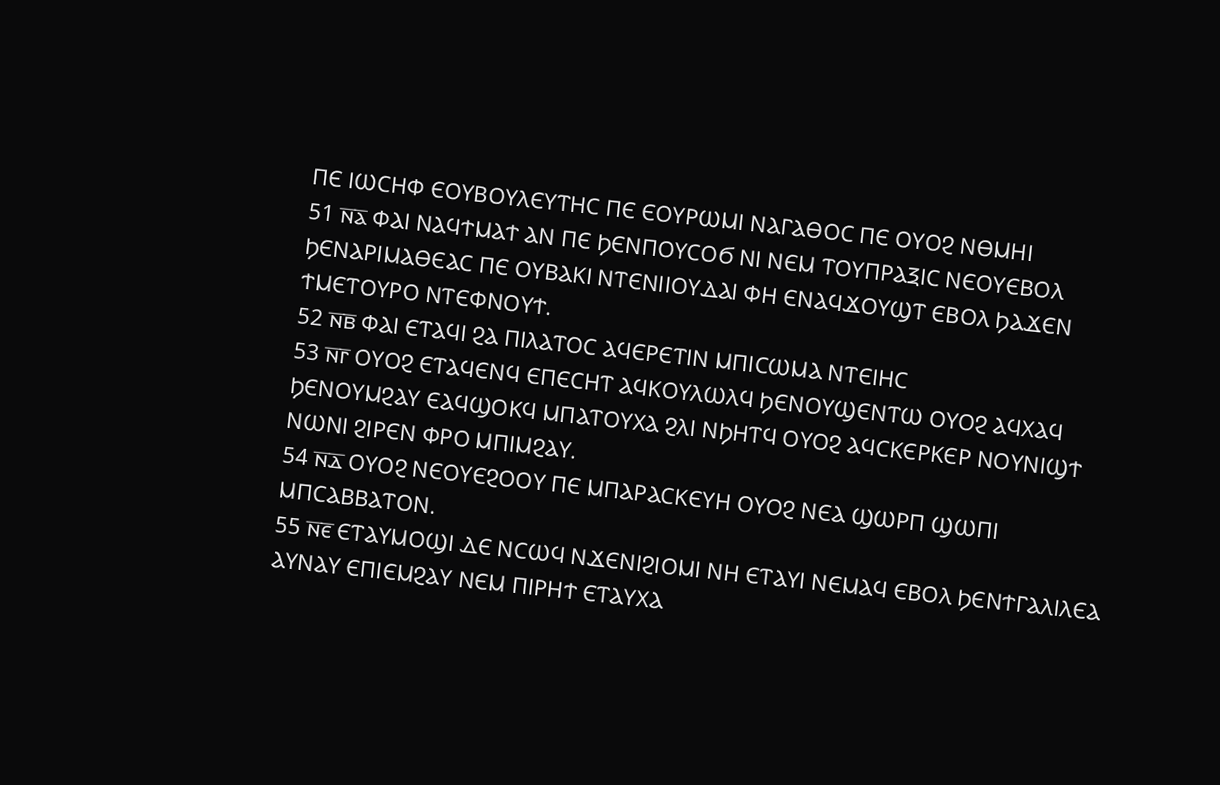ⲠⲈ ⲒⲰⲤⲎⲪ ⲈⲞⲨⲂⲞⲨⲖⲈⲨⲦⲎⲤ ⲠⲈ ⲈⲞⲨⲢⲰⲘⲒ ⲚⲀⲄⲀⲐⲞⲤ ⲠⲈ ⲞⲨⲞϨ ⲚⲐⲘⲎⲒ
51 ⲛ̅ⲁ̅ ⲪⲀⲒ ⲚⲀϤϮⲘⲀϮ ⲀⲚ ⲠⲈ ϦⲈⲚⲠⲞⲨⲤⲞϬ ⲚⲒ ⲚⲈⲘ ⲦⲞⲨⲠⲢⲀⲜⲒⲤ ⲚⲈⲞⲨⲈⲂⲞⲖ ϦⲈⲚⲀⲢⲒⲘⲀⲐⲈⲀⲤ ⲠⲈ ⲞⲨⲂⲀⲔⲒ ⲚⲦⲈⲚⲒⲒⲞⲨⲆⲀⲒ ⲪⲎ ⲈⲚⲀϤϪⲞⲨϢⲦ ⲈⲂⲞⲖ ϦⲀϪⲈⲚ ϮⲘⲈⲦⲞⲨⲢⲞ ⲚⲦⲈⲪⲚⲞⲨϮ.
52 ⲛ̅ⲃ̅ ⲪⲀⲒ ⲈⲦⲀϤⲒ ϨⲀ ⲠⲒⲖⲀⲦⲞⲤ ⲀϤⲈⲢⲈⲦⲒⲚ ⲘⲠⲒⲤⲰⲘⲀ ⲚⲦⲈⲒⲎⲤ
53 ⲛ̅ⲅ̅ ⲞⲨⲞϨ ⲈⲦⲀϤⲈⲚϤ ⲈⲠⲈⲤⲎⲦ ⲀϤⲔⲞⲨⲖⲰⲖϤ ϦⲈⲚⲞⲨϢⲈⲚⲦⲰ ⲞⲨⲞϨ ⲀϤⲬⲀϤ ϦⲈⲚⲞⲨⲘϨⲀⲨ ⲈⲀϤϢⲞⲔϤ ⲘⲠⲀⲦⲞⲨⲬⲀ ϨⲖⲒ ⲚϦⲎⲦϤ ⲞⲨⲞϨ ⲀϤⲤⲔⲈⲢⲔⲈⲢ ⲚⲞⲨⲚⲒϢϮ ⲚⲰⲚⲒ ϨⲒⲢⲈⲚ ⲪⲢⲞ ⲘⲠⲒⲘϨⲀⲨ.
54 ⲛ̅ⲇ̅ ⲞⲨⲞϨ ⲚⲈⲞⲨⲈϨⲞⲞⲨ ⲠⲈ ⲘⲠⲀⲢⲀⲤⲔⲈⲨⲎ ⲞⲨⲞϨ ⲚⲈⲀ ϢⲰⲢⲠ ϢⲰⲠⲒ ⲘⲠⲤⲀⲂⲂⲀⲦⲞⲚ.
55 ⲛ̅ⲉ̅ ⲈⲦⲀⲨⲘⲞϢⲒ ⲆⲈ ⲚⲤⲰϤ ⲚϪⲈⲚⲒϨⲒⲞⲘⲒ ⲚⲎ ⲈⲦⲀⲨⲒ ⲚⲈⲘⲀϤ ⲈⲂⲞⲖ ϦⲈⲚϮⲄⲀⲖⲒⲖⲈⲀ ⲀⲨⲚⲀⲨ ⲈⲠⲒⲈⲘϨⲀⲨ ⲚⲈⲘ ⲠⲒⲢⲎϮ ⲈⲦⲀⲨⲬⲀ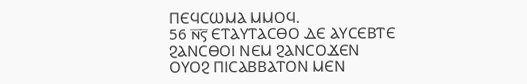ⲠⲈϤⲤⲰⲘⲀ ⲘⲘⲞϤ.
56 ⲛ̅ⲋ̅ ⲈⲦⲀⲨⲦⲀⲤⲐⲞ ⲆⲈ ⲀⲨⲤⲈⲂⲦⲈ ϨⲀⲚⲤⲐⲞⲒ ⲚⲈⲘ ϨⲀⲚⲤⲞϪⲈⲚ ⲞⲨⲞϨ ⲠⲒⲤⲀⲂⲂⲀⲦⲞⲚ ⲘⲈⲚ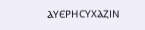ⲀⲨⲈⲢⲎⲤⲨⲬⲀⲌⲒⲚ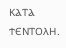ⲔⲀⲦⲀ ϮⲈⲚⲦⲞⲖⲎ.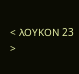< ⲖⲞⲨⲔⲞⲚ 23 >